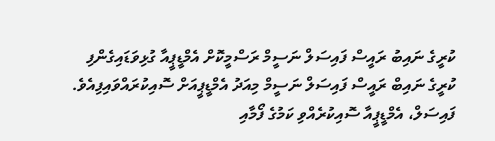ކުރީގެ ނައިބު ރައީސް ފައިސަލް ނަސީމް ރަސްމީކޮށް އެމްޑީޕީއާ ގުޅިވަޑައިގެންފި
ކުރީގެ ނައިބް ރައީސް ފައިސަލް ނަސީމް މިއަދު އެމްޑީޕީއަށް ސޮއިކުރައްވައިފިއެވެ.
ފައިސަލް، އެމްޑީޕީއާ ސޮއިކުރެއްވި ކަމުގެ ފޯމާއި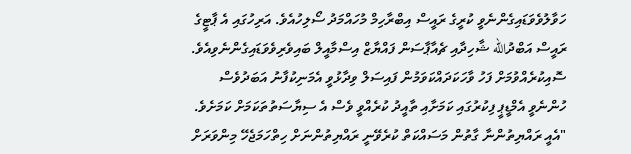ހަވާލުވެވަޑައިގެންނެވީ ކުރީގެ ރައީސް އިބްރާހިމް މުހައްމަދު ސޯލިހުއެވެ. އަރިހުގައި އެ ޕާޓީގެ ރައީސް އަބްދުالله ޝާހިދާއި ޗެއާޕާސަން ފައްޔާޒް އިސްމާއީލް ބައިވެރިވެވަޑައިގެންނެވިއެވެ.
ސޮއިކުރެއްވުމަށް ފަހު ވާހަކަދައްކަވަމުން ފައިސަލް ވިދާޅުވީ އެމަނިކުފާނު އަބަދުވެސް ހުންނެވީ އެމްޑީޕީ ފިކުރުގައި ކަމަށާއި ތާއީދު ކުރެއްވީ ވެސް އެ ސިޔާސަތުތަކަމަށް ކަމަށެވެ.
"އެއީ ރައްޔިތުންނާ ގާތުން މަސައްކަތް ކުރެވޭނީ ރައްޔިތުންނަށް ހިތްހަމަޖެހޭ މިންވަރަށް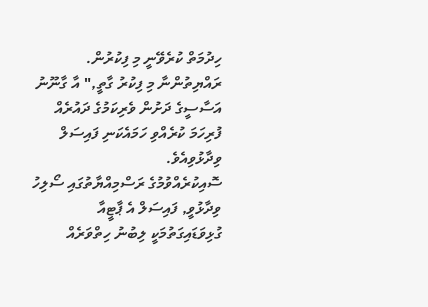ހިދުމަތް ކުރެވޭނީ މި ފިކުރުން. ރައްޔިތުންނާ މި ފިކުރު ގާތީ," އާ ގާނޫނު އަސާސީގެ ދަށުން ވެރިކަމުގެ ދައުރެއް ފުރިހަމަ ކުރެއްވި ހަމައެކަނި ފައިސަލް ވިދާޅުވިއެވެ.
ސޮއިކުރެއްވުމުގެ ރަސްމިއްޔާތުގައި ސޯލިހު ވިދާޅުވީ, ފައިސަލް އެ ޕާޓީއާ ގުޅިވަޑައިގަތުމަކީ ލިބުނު ހިތްވަރެއް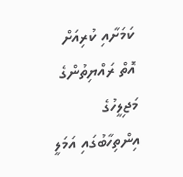ކަމަށާއި ކުރިއަށް އޮތް ރައްޔިތުންގެ މަޖިލީހުގެ އިންތިހާބުގައި އަމަލީ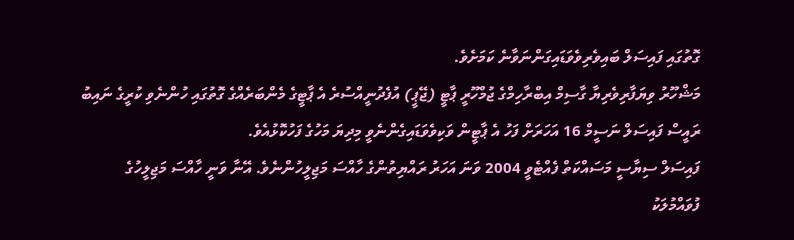ގޮތުގައި ފައިސަލް ބައިވެރިވެވަޑައިގަންނަވާނެ ކަމަށެވެ.
މަޝްހޫރު ވިޔަފާރިވެރިޔާ ގާސިމް އިބްރާހިމްގެ ޖުމްހޫރީ ޕާޓީ (ޖޭޕީ) އުފެދުނީއްސުރެ އެ ޕާޓީގެ މެންބަރެއްގެ ގޮތުގައި ހުންނެވި ކުރީގެ ނައިބު ރައީސް ފައިސަލް ނަސީމް 16 އަހަރަށް ފަހު އެ ޕާޓީން ވަކިވެވަޑައިގެންނެވީ މިދިޔަ މަހުގެ ފަހުކޮޅުއެވެ.
ފައިސަލް ސިޔާސީ މަސައްކަތް ފެއްޓެވީ 2004 ވަނަ އަހަރު ރައްޔިތުންގެ ހާއްސަ މަޖިލީހުންނެވެ. އޭނާ ވަނީ ހާއްސަ މަޖިލީހުގެ ފުވައްމުލަކު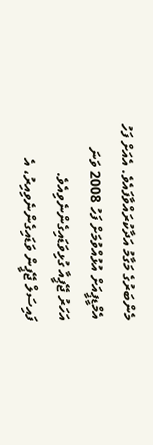މެންބަރުގެ މަގާމު އަދާކުރައްވާފައެވެ. އެއަށް ފަހު އެމްޑީޕީއަށް އުޅުއްވުމަށް ފަހު 2008 ވަނަ އަހަރު ޖޭޕީއާ ގުޅިވަޑައިގެންނެވިއެވެ.
ފައިސަލް ޖޭޕީން ވަޑައިގެންނެވިއިރު، އެ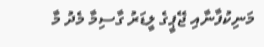މަނިކުފާނާއި ޖޭޕީގެ ލީޑަރު ގާސިމާ މެދު މާ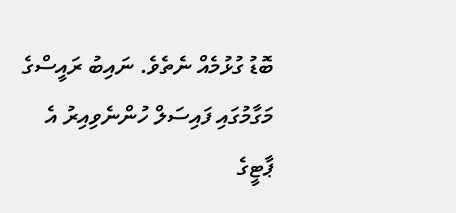ބޮޑު ގުޅުމެއް ނެތެވެ. ނައިބު ރައީސްގެ މަގާމުގައި ފައިސަލް ހުންނެވިއިރު އެ ޕާޓީގެ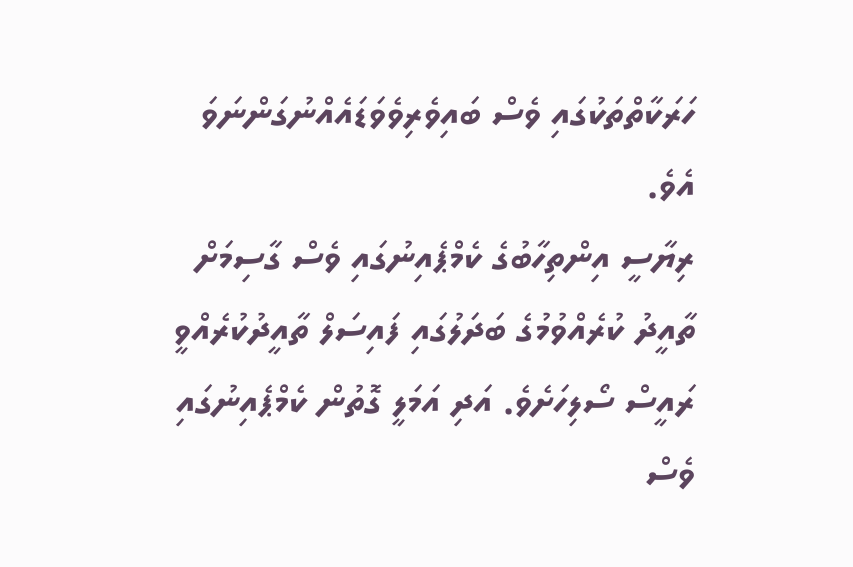ހަރަކާތްތަކުގައި ވެސް ބައިވެރިވެވަޑައެއްނުގަންނަވަ އެވެ.
ރިޔާސީ އިންތިހާބުގެ ކެމްޕެއިނުގައި ވެސް ގާސިމަށް ތާއީދު ކުރެއްވުމުގެ ބަދަލުގައި ފައިސަލް ތާއީދުކުރެއްވީ ރައީސް ސޯލިހަށެވެ. އަދި އަމަލީ ގޮތުން ކެމްޕެއިނުގައި ވެސް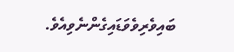ބައިވެރިވެވަޑައިގެންނެވިއެވެ.